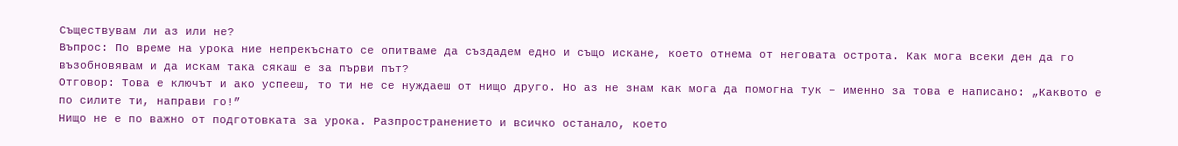Съществувам ли аз или не?
Въпрос: По време на урока ние непрекъснато се опитваме да създадем едно и също искане, което отнема от неговата острота. Как мога всеки ден да го възобновявам и да искам така сякаш е за първи път?
Отговор: Това е ключът и ако успееш, то ти не се нуждаеш от нищо друго. Но аз не знам как мога да помогна тук – именно за това е написано: „Каквото е по силите ти, направи го!”
Нищо не е по важно от подготовката за урока. Разпространението и всичко останало, което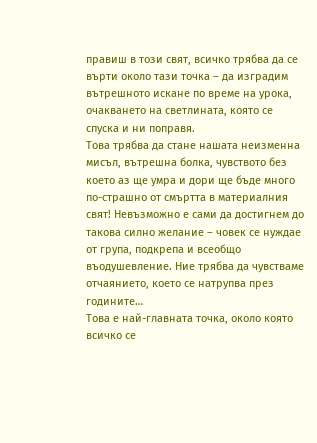правиш в този свят, всичко трябва да се върти около тази точка – да изградим вътрешното искане по време на урока, очакването на светлината, която се спуска и ни поправя.
Това трябва да стане нашата неизменна мисъл, вътрешна болка, чувството без което аз ще умра и дори ще бъде много по-страшно от смъртта в материалния свят! Невъзможно е сами да достигнем до такова силно желание – човек се нуждае от група, подкрепа и всеобщо въодушевление. Ние трябва да чувстваме отчаянието, което се натрупва през годините…
Това е най-главната точка, около която всичко се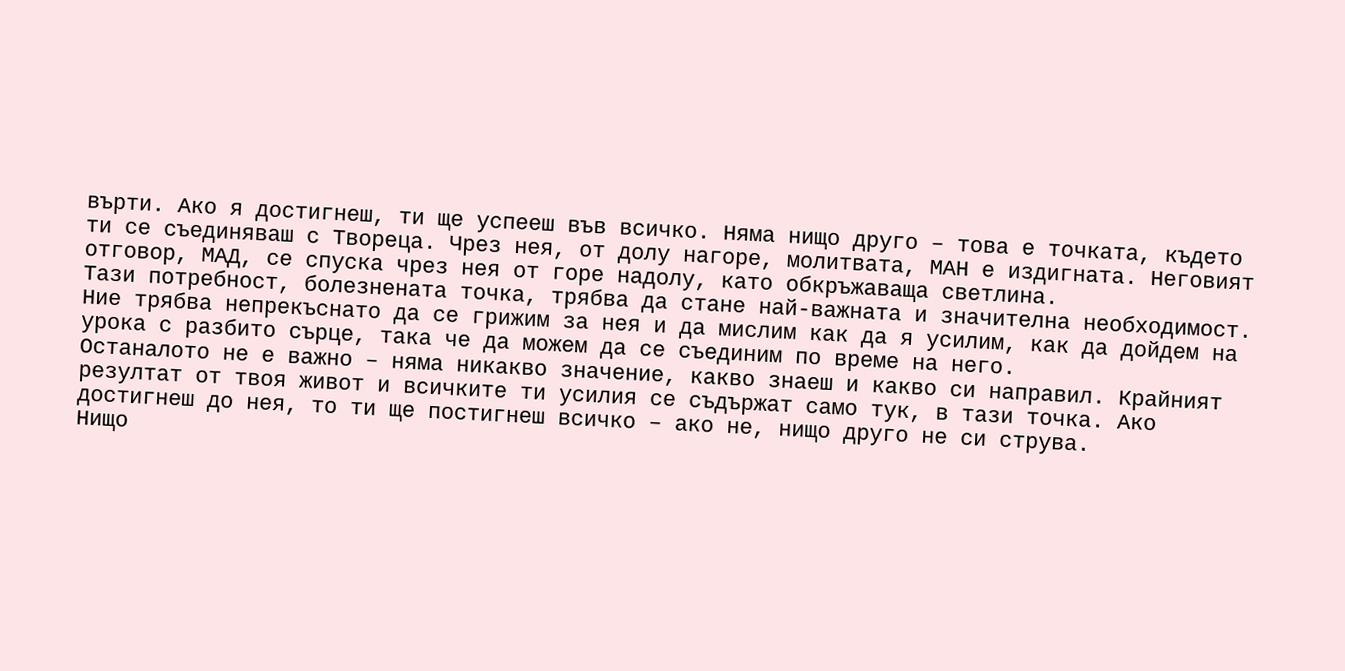върти. Ако я достигнеш, ти ще успееш във всичко. Няма нищо друго – това е точката, където ти се съединяваш с Твореца. Чрез нея, от долу нагоре, молитвата, МАН е издигната. Неговият отговор, МАД, се спуска чрез нея от горе надолу, като обкръжаваща светлина.
Тази потребност, болезнената точка, трябва да стане най-важната и значителна необходимост. Ние трябва непрекъснато да се грижим за нея и да мислим как да я усилим, как да дойдем на урока с разбито сърце, така че да можем да се съединим по време на него.
Останалото не е важно – няма никакво значение, какво знаеш и какво си направил. Крайният резултат от твоя живот и всичките ти усилия се съдържат само тук, в тази точка. Ако достигнеш до нея, то ти ще постигнеш всичко – ако не, нищо друго не си струва.
Нищо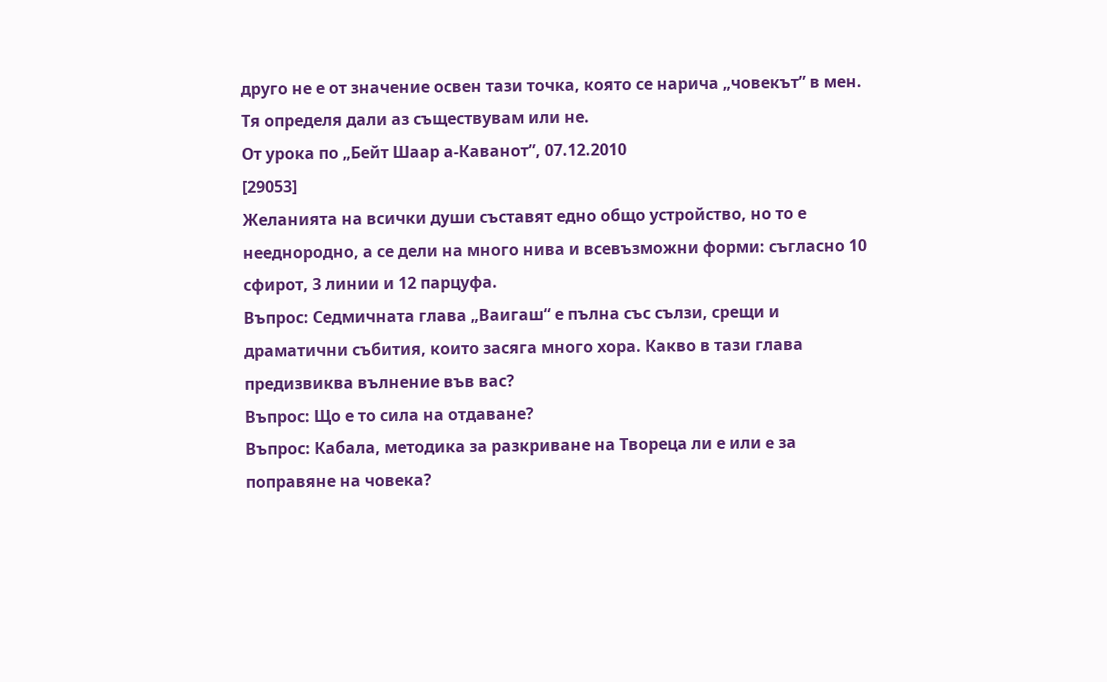друго не е от значение освен тази точка, която се нарича „човекът” в мен. Тя определя дали аз съществувам или не.
От урока по „Бейт Шаар а-Каванот”, 07.12.2010
[29053]
Желанията на всички души съставят едно общо устройство, но то е нееднородно, а се дели на много нива и всевъзможни форми: съгласно 10 сфирот, 3 линии и 12 парцуфа.
Въпрос: Седмичната глава „Ваигаш“ е пълна със сълзи, срещи и драматични събития, които засяга много хора. Какво в тази глава предизвиква вълнение във вас?
Въпрос: Що е то сила на отдаване?
Въпрос: Кабала, методика за разкриване на Твореца ли е или e за поправяне на човека?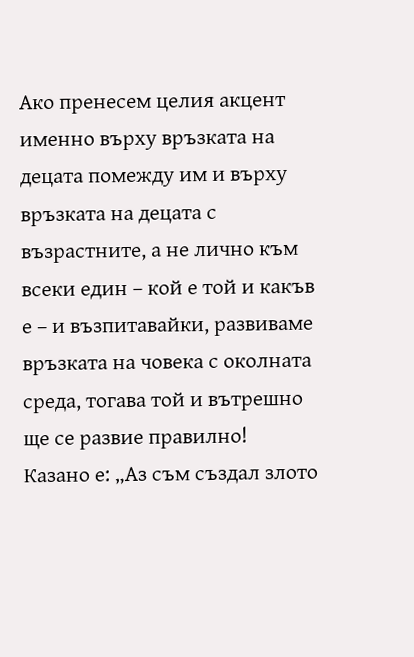Ако пренесем целия акцент именно върху връзката на децата помежду им и върху връзката на децата с възрастните, а не лично към всеки един – кой е той и какъв е – и възпитавайки, развиваме връзката на човека с околната среда, тогава той и вътрешно ще се развие правилно!
Казано е: „Аз съм създал злото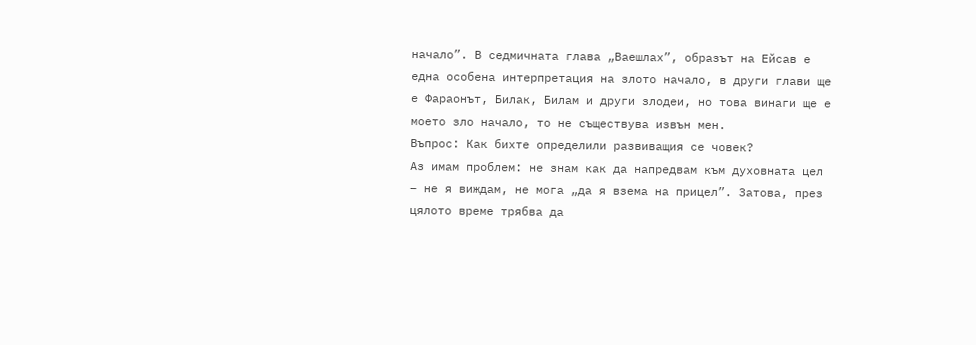начало”. В седмичната глава „Ваешлах”, образът на Ейсав е една особена интерпретация на злото начало, в други глави ще е Фараонът, Билак, Билам и други злодеи, но това винаги ще е моето зло начало, то не съществува извън мен.
Въпрос: Как бихте определили развиващия се човек?
Аз имам проблем: не знам как да напредвам към духовната цел – не я виждам, не мога „да я взема на прицел”. Затова, през цялото време трябва да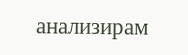анализирам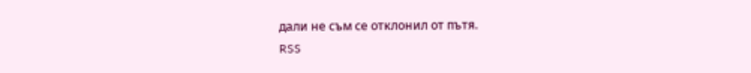дали не съм се отклонил от пътя.
RSS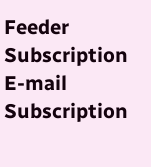Feeder Subscription
E-mail Subscription